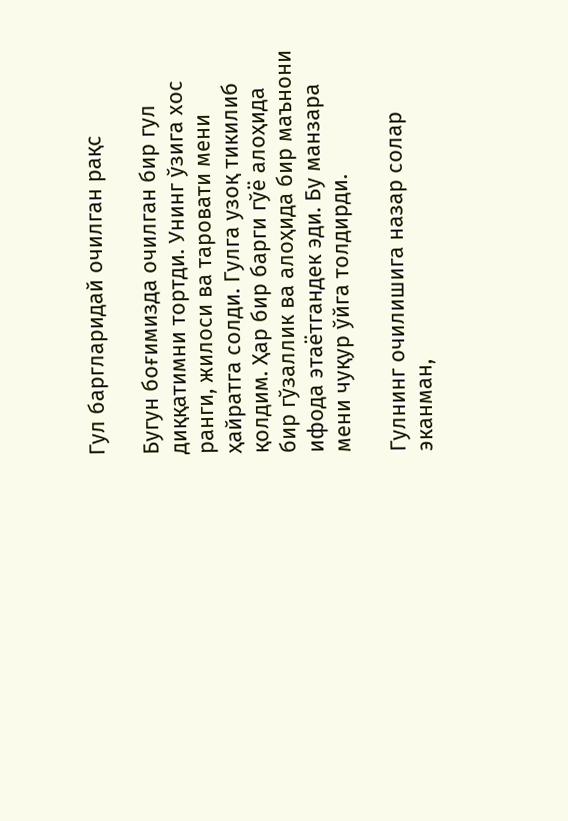Гул баргларидай очилган рақс

Бугун боғимизда очилган бир гул диққатимни тортди. Унинг ўзига хос ранги, жилоси ва таровати мени ҳайратга солди. Гулга узоқ тикилиб қолдим. Ҳар бир барги гўё алоҳида бир гўзаллик ва алоҳида бир маънони ифода этаётгандек эди. Бу манзара мени чуқур ўйга толдирди.

Гулнинг очилишига назар солар эканман,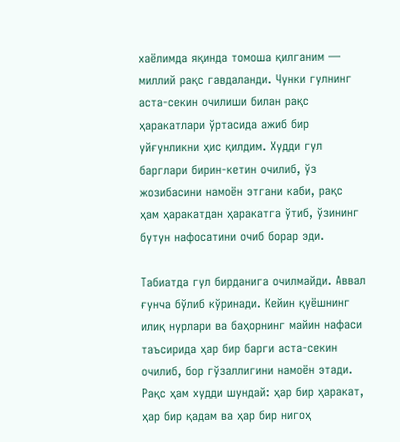хаёлимда яқинда томоша қилганим — миллий рақс гавдаланди. Чунки гулнинг аста-секин очилиши билан рақс ҳаракатлари ўртасида ажиб бир уйғунликни ҳис қилдим. Худди гул барглари бирин-кетин очилиб, ўз жозибасини намоён этгани каби, рақс ҳам ҳаракатдан ҳаракатга ўтиб, ўзининг бутун нафосатини очиб борар эди.

Табиатда гул бирданига очилмайди. Аввал ғунча бўлиб кўринади. Кейин қуёшнинг илиқ нурлари ва баҳорнинг майин нафаси таъсирида ҳар бир барги аста-секин очилиб, бор гўзаллигини намоён этади. Рақс ҳам худди шундай: ҳар бир ҳаракат, ҳар бир қадам ва ҳар бир нигоҳ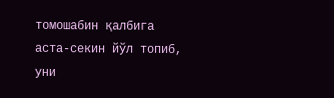томошабин қалбига аста-секин йўл топиб, уни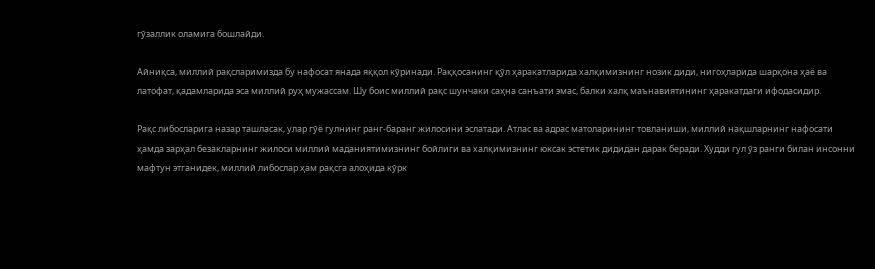гўзаллик оламига бошлайди.

Айниқса, миллий рақсларимизда бу нафосат янада яққол кўринади. Раққосанинг қўл ҳаракатларида халқимизнинг нозик диди, нигоҳларида шарқона ҳаё ва латофат, қадамларида эса миллий руҳ мужассам. Шу боис миллий рақс шунчаки саҳна санъати эмас, балки халқ маънавиятининг ҳаракатдаги ифодасидир.

Рақс либосларига назар ташласак, улар гўё гулнинг ранг-баранг жилосини эслатади. Атлас ва адрас матоларининг товланиши, миллий нақшларнинг нафосати ҳамда зарҳал безакларнинг жилоси миллий маданиятимизнинг бойлиги ва халқимизнинг юксак эстетик дидидан дарак беради. Худди гул ўз ранги билан инсонни мафтун этганидек, миллий либослар ҳам рақсга алоҳида кўрк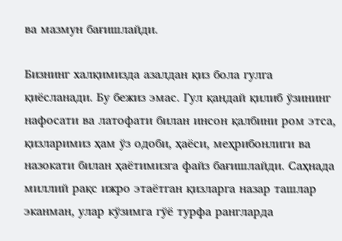ва мазмун бағишлайди.

Бизнинг халқимизда азалдан қиз бола гулга қиёсланади. Бу бежиз эмас. Гул қандай қилиб ўзининг нафосати ва латофати билан инсон қалбини ром этса, қизларимиз ҳам ўз одоби, ҳаёси, меҳрибонлиги ва назокати билан ҳаётимизга файз бағишлайди. Саҳнада миллий рақс ижро этаётган қизларга назар ташлар эканман, улар кўзимга гўё турфа рангларда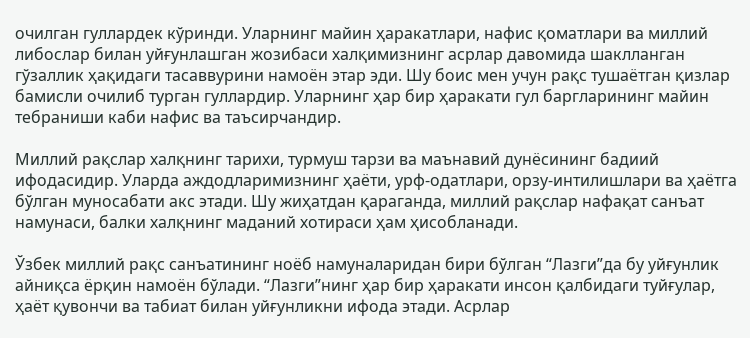очилган гуллардек кўринди. Уларнинг майин ҳаракатлари, нафис қоматлари ва миллий либослар билан уйғунлашган жозибаси халқимизнинг асрлар давомида шаклланган гўзаллик ҳақидаги тасаввурини намоён этар эди. Шу боис мен учун рақс тушаётган қизлар бамисли очилиб турган гуллардир. Уларнинг ҳар бир ҳаракати гул баргларининг майин тебраниши каби нафис ва таъсирчандир.

Миллий рақслар халқнинг тарихи, турмуш тарзи ва маънавий дунёсининг бадиий ифодасидир. Уларда аждодларимизнинг ҳаёти, урф-одатлари, орзу-интилишлари ва ҳаётга бўлган муносабати акс этади. Шу жиҳатдан қараганда, миллий рақслар нафақат санъат намунаси, балки халқнинг маданий хотираси ҳам ҳисобланади.

Ўзбек миллий рақс санъатининг ноёб намуналаридан бири бўлган “Лазги”да бу уйғунлик айниқса ёрқин намоён бўлади. “Лазги”нинг ҳар бир ҳаракати инсон қалбидаги туйғулар, ҳаёт қувончи ва табиат билан уйғунликни ифода этади. Асрлар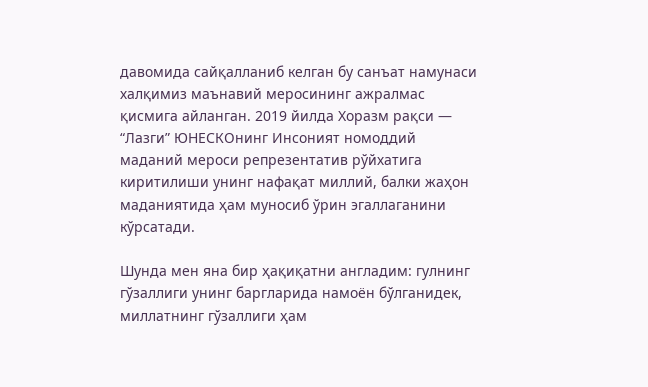давомида сайқалланиб келган бу санъат намунаси халқимиз маънавий меросининг ажралмас қисмига айланган. 2019 йилда Хоразм рақси — “Лазги” ЮНЕСКОнинг Инсоният номоддий маданий мероси репрезентатив рўйхатига киритилиши унинг нафақат миллий, балки жаҳон маданиятида ҳам муносиб ўрин эгаллаганини кўрсатади.

Шунда мен яна бир ҳақиқатни англадим: гулнинг гўзаллиги унинг баргларида намоён бўлганидек, миллатнинг гўзаллиги ҳам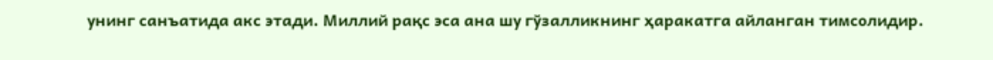унинг санъатида акс этади. Миллий рақс эса ана шу гўзалликнинг ҳаракатга айланган тимсолидир.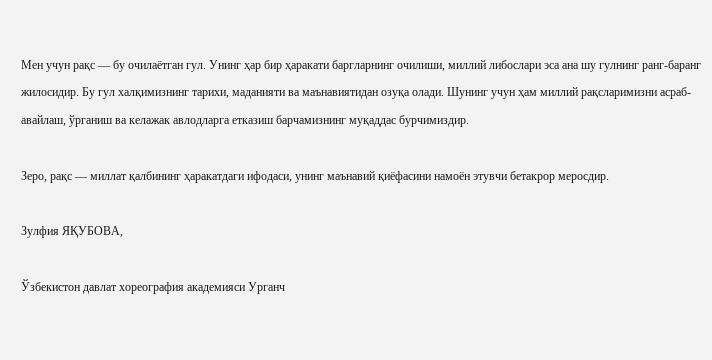Мен учун рақс — бу очилаётган гул. Унинг ҳар бир ҳаракати баргларнинг очилиши, миллий либослари эса ана шу гулнинг ранг-баранг жилосидир. Бу гул халқимизнинг тарихи, маданияти ва маънавиятидан озуқа олади. Шунинг учун ҳам миллий рақсларимизни асраб-авайлаш, ўрганиш ва келажак авлодларга етказиш барчамизнинг муқаддас бурчимиздир.

Зеро, рақс — миллат қалбининг ҳаракатдаги ифодаси, унинг маънавий қиёфасини намоён этувчи бетакрор меросдир.

Зулфия ЯҚУБОВА,

Ўзбекистон давлат хореография академияси Урганч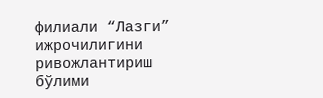филиали “Лазги” ижрочилигини ривожлантириш бўлими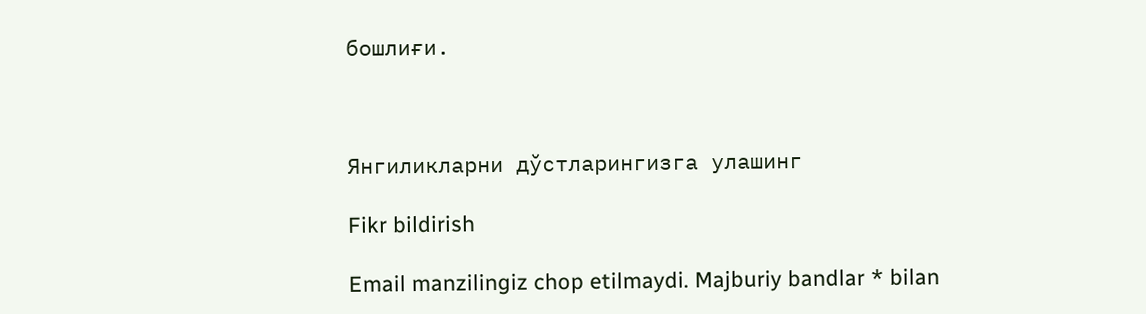бошлиғи.



Янгиликларни дўстларингизга улашинг

Fikr bildirish

Email manzilingiz chop etilmaydi. Majburiy bandlar * bilan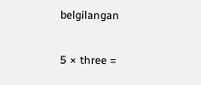belgilangan

5 × three =